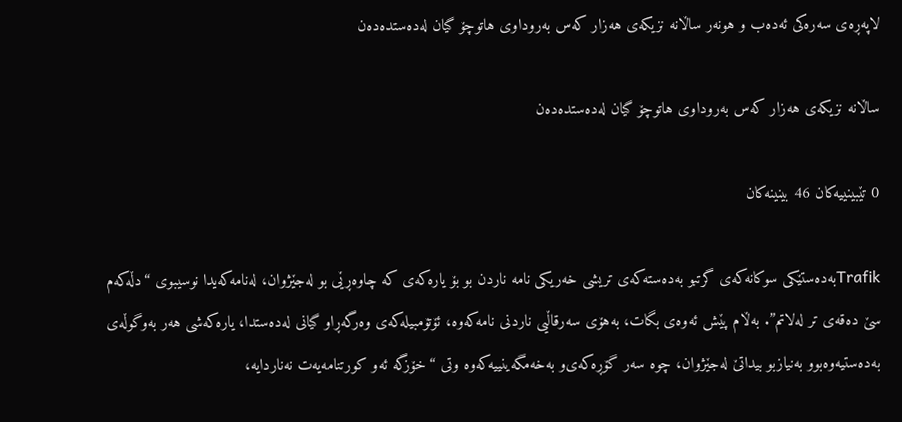لاپەڕەی سەرەکی ئەدەب و هونەر ساڵانه‌ نزیكه‌ی‌ هه‌زار كه‌س به‌روداوی‌ هاتوچۆ گیان له‌ده‌ستده‌ده‌ن

ساڵانه‌ نزیكه‌ی‌ هه‌زار كه‌س به‌روداوی‌ هاتوچۆ گیان له‌ده‌ستده‌ده‌ن

0 تێبینییەکان 46 بینینەکان

Trafikبه‌ده‌ستێكی‌ سوكانه‌كه‌ی‌ گرتبو به‌ده‌سته‌كه‌ی‌ تریشی‌ خه‌ریكی‌ نامه‌ ناردن بو بۆ یاره‌كه‌ی‌ كه‌ چاوه‌ڕێی‌ بو له‌جێژوان، له‌نامه‌كه‌یدا نوسیبوی‌ “دڵه‌كه‌م سێ‌ ده‌قه‌ی‌ تر له‌لاتم”. به‌ڵام پێش ئه‌وه‌ی‌ بگات، به‌هۆی‌ سه‌رقاڵیی‌ ناردنی‌ نامه‌كه‌وه‌، ئۆتۆمبیله‌كه‌ی‌ وه‌رگه‌ڕاو گیانی‌ له‌ده‌ستدا، یاره‌كه‌شی‌ هه‌ر به‌وگوڵه‌ی‌ به‌ده‌ستیه‌وه‌بوو به‌نیازبو بیداتێ‌ له‌جێژوان، چوه‌ سه‌ر گۆڕه‌كه‌ی‌‌و به‌خه‌مگه‌ینییه‌كه‌وه‌ وتی‌ “خۆزگه‌ ئه‌و كورتنامه‌یه‌ت نه‌ناردایه‌،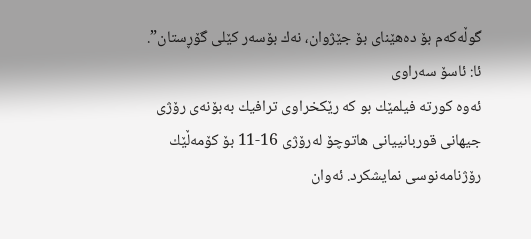گوڵه‌كه‌م بۆ ده‌هێنای‌ بۆ جێژوان، نه‌ك بۆسه‌ر كێلی‌ گۆڕستان”.
ئا: ئاسۆ سه‌راوی‌
ئه‌وه‌ كورته‌ فیلمێك بو كه‌ رێكخراوی‌ ترافیك به‌بۆنه‌ی‌ رۆژی‌ جیهانی‌ قوربانییانی‌ هاتوچۆ له‌رۆژی‌ 16-11 بۆ كۆمه‌ڵێك رۆژنامه‌نوسی‌ نمایشكرد. ئه‌وان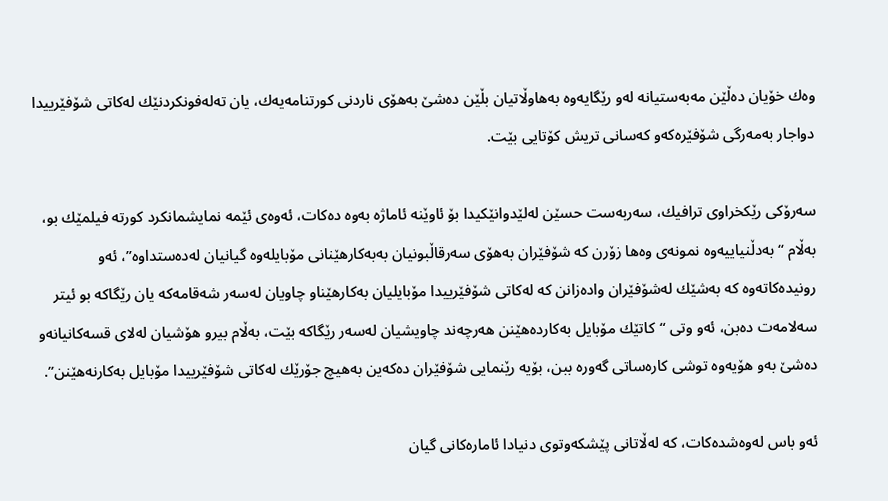وه‌ك خۆیان ده‌ڵێن مه‌به‌ستیانه‌ له‌و رێگایه‌وه‌ به‌هاوڵاتیان بڵێن ده‌شێ‌ به‌هۆی‌ ناردنی‌ كورتنامه‌یه‌ك، یان ته‌له‌فونكردنێك له‌كاتی‌ شۆفێرییدا دواجار به‌مه‌رگی‌ شۆفێره‌كه‌‌و كه‌سانی‌ تریش كۆتایی‌ بێت.

سه‌رۆكی‌ رێكخراوی‌ ترافیك، سه‌ربه‌ست حسێن له‌لێدوانێكیدا بۆ ئاوێنه‌ ئاماژه‌ به‌وه‌ ده‌كات، ئه‌وه‌ی‌ ئێمه‌ نمایشمانكرد كورته‌ فیلمێك بو، به‌ڵام “به‌دڵنیاییه‌وه‌ نمونه‌ی‌ وه‌ها زۆرن كه‌ شۆفێران به‌هۆی‌ سه‌رقاڵبونیان به‌به‌كارهێنانی‌ مۆبایله‌وه‌ گیانیان له‌ده‌ستداوه‌”، ئه‌و رونیده‌كاته‌وه‌ كه‌ به‌شێك له‌شۆفێران واده‌زانن كه‌ له‌كاتی‌ شۆفێرییدا مۆبایلیان به‌كارهێنا‌و چاویان له‌سه‌ر شه‌قامه‌كه‌ یان رێگاكه‌ بو ئیتر سه‌لامه‌ت ده‌بن، ئه‌و وتی‌ “كاتێك مۆبایل به‌كارده‌هێنن هه‌رچه‌ند چاویشیان له‌سه‌ر رێگاكه‌ بێت، به‌ڵام بیر‌و هۆشیان له‌لای‌ قسه‌كانیانه‌‌و ده‌شێ‌ به‌و هۆیه‌وه‌ توشی‌ كاره‌ساتی‌ گه‌وره‌ ببن، بۆیه‌ رێنمایی‌ شۆفێران ده‌كه‌ین به‌هیچ جۆرێك له‌كاتی‌ شۆفێرییدا مۆبایل به‌كارنه‌هێنن”.

ئه‌و باس له‌وه‌شده‌كات، كه‌ له‌ڵاتانی‌ پێشكه‌وتوی‌ دنیادا ئاماره‌كانی‌ گیان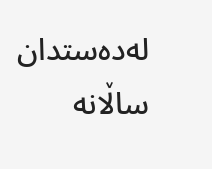له‌ده‌ستدان ساڵانه‌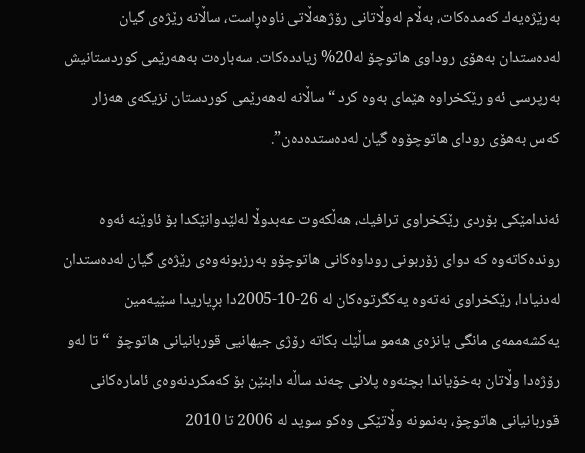به‌رێژه‌یه‌ك كه‌مده‌كات، به‌ڵام له‌وڵاتانی‌ رۆژهه‌ڵاتی‌ ناوه‌ڕاست، ساڵانه‌ رێژه‌ی‌ گیان له‌ده‌ستدان به‌هۆی‌ روداوی‌ هاتوچۆ له‌20% زیادده‌كات. سه‌باره‌ت به‌هه‌رێمی‌ كوردستانیش به‌رپرسی‌ ئه‌و رێكخراوه‌ هێمای‌ به‌وه‌ كرد “ساڵانه‌ له‌هه‌رێمی‌ كوردستان نزیكه‌ی‌ هه‌زار كه‌س به‌هۆی‌ رودای‌ هاتوچۆوه‌ گیان له‌ده‌ستده‌ده‌ن”.

ئه‌ندامێكی‌ بۆردی‌ رێكخراوی‌ ترافیك، هه‌ڵكه‌وت عه‌بدوڵا له‌لێدوانێكدا بۆ ئاوێنه‌ ئه‌وه‌ رونده‌كاته‌وه‌ كه‌ دوای‌ زۆربونی‌ روداوه‌كانی‌ هاتوچۆ‌و به‌رزبونه‌وه‌ی‌ رێژه‌ی‌ گیان له‌ده‌ستدان له‌دنیادا، رێكخراوی‌ نه‌ته‌وه‌ یه‌كگرتوه‌كان له‌ 26-10-2005دا بڕیاریدا سێیه‌مین یه‌كشه‌ممه‌ی‌ مانگی‌ یانزه‌ی‌ هه‌مو ساڵێك بكاته‌ رۆژی‌ جیهانیی‌ قوربانیانی‌ هاتوچۆ  “تا له‌و رۆژه‌دا وڵاتان به‌خۆیاندا بچنه‌وه‌ پلانی‌ چه‌ند ساڵه‌ دابنێن بۆ كه‌مكردنه‌وه‌ی‌ ئاماره‌كانی‌ قوربانیانی‌ هاتوچۆ، به‌نمونه‌ وڵاتێكی‌ وه‌كو سوید له ‌2006 تا 2010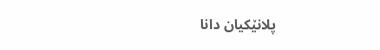پلانێكیان دانا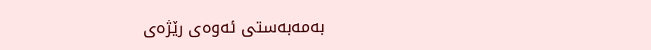به‌مه‌به‌ستی‌ ئه‌وه‌ی‌ رێژه‌ی‌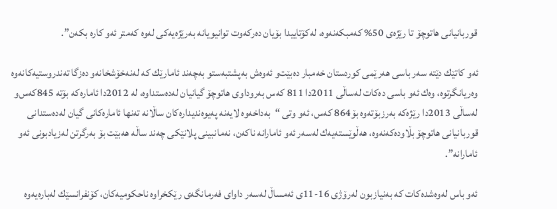قوربانیانی‌ هاتوچۆ تا رێژه‌ی‌ 50% كه‌مبكه‌نه‌وه‌، له‌كۆتاییدا بۆیان ده‌ركه‌وت توانیویانه‌ به‌رێژه‌یه‌كی‌ له‌وه‌ كه‌متر ئه‌و كاره‌ بكه‌ن”.

ئه‌و كاتێك دێته‌ سه‌ر باسی‌ هه‌رێمی‌ كوردستان خه‌مبار ده‌بێت‌و ئه‌وه‌ش به‌پشتبه‌ستو به‌چه‌ند ئامارێك كه‌ له‌نه‌خۆشخانه‌‌و ده‌زگا ته‌ندروستیه‌كانه‌وه‌ وه‌ریانگرتوه‌، وه‌ك ئه‌و باسی‌ ده‌كات له‌ساڵی‌ 2011دا 811 كه‌س به‌روداوی‌ هاتوچۆ گیانیان له‌ده‌ستداوه‌، له‌ 2012دا ئاماره‌كه‌ بۆته‌ 845كه‌س‌و له‌ساڵی‌ 2013دا رێژه‌كه‌ به‌رزبۆته‌وه‌ بۆ864 كه‌س، ئه‌و وتی‌ “به‌داخه‌وه‌ لایه‌نه‌ په‌یوه‌ندیداره‌كان ساڵانه‌ ته‌نها ئاماره‌كانی‌ گیان له‌ده‌ستدانی‌ قوربانیانی‌ هاتوچۆ بڵاوده‌كه‌نه‌وه‌، هه‌ڵوێسته‌یه‌ك له‌سه‌ر ئه‌و ئامارانه‌ ناكه‌ن، نه‌مانبینی‌ پلانێكی‌ چه‌ند ساڵه‌ هه‌بێت بۆ به‌رگرتن له‌زیادبونی‌ ئه‌و ئامارانه‌”.

ئه‌و باس له‌وه‌شده‌كات كه‌ به‌نیازبون له‌رۆژی‌ 16-11ی‌ ئه‌مساڵ له‌سه‌ر داوای‌ فه‌رمانگه‌ی‌ رێكخراوه‌ ناحكومیه‌كان، كۆنفرانسێك له‌باره‌یه‌وه‌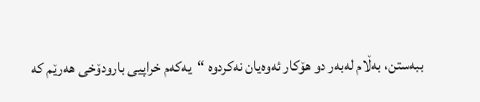ببه‌ستن، به‌ڵام له‌به‌ر دو هۆكار ئه‌وه‌یان نه‌كردوه‌ “یه‌كه‌م خراپیی‌ بارودۆخی‌ هه‌رێم كه‌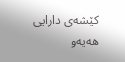كێشه‌ی‌ دارایی‌ هه‌یه‌‌و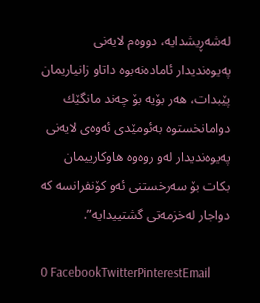له‌شه‌ڕیشدایه‌، دووه‌م لایه‌نی‌ په‌یوه‌ندیدار ئاماده‌نه‌بوه‌ داتاو زانیاریمان پێبدات، هه‌ر بۆیه‌ بۆ چه‌ند مانگێك دوامانخستوه‌ به‌ئومێدی‌ ئه‌وه‌ی‌ لایه‌نی‌ په‌یوه‌ندیدار له‌و روه‌وه‌ هاوكارییمان بكات بۆ سه‌رخستنی‌ ئه‌و كۆنفرانسه‌ كه‌ دواجار له‌خزمه‌تی‌ گشتییدایه‌”.

0 FacebookTwitterPinterestEmail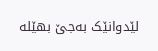لێدوانێک بەجێ بهێلە